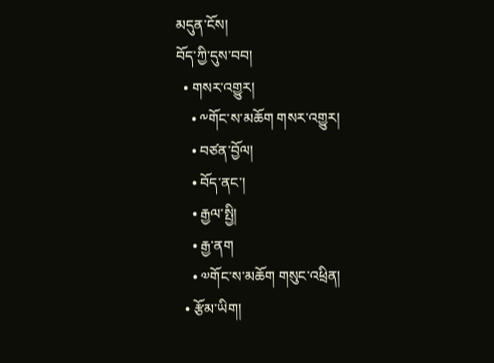མདུན་ངོས།
བོད་ཀྱི་དུས་བབ།
  • གསར་འགྱུར།
    • ༸གོང་ས་མཆོག གསར་འགྱུར།
    • བཙན་བྱོལ།
    • བོད་ནང་།
    • རྒྱལ་སྤྱི།
    • རྒྱ་ནག
    • ༧གོང་ས་མཆོག གསུང་འཕྲིན།
  • རྩོམ་ཡིག།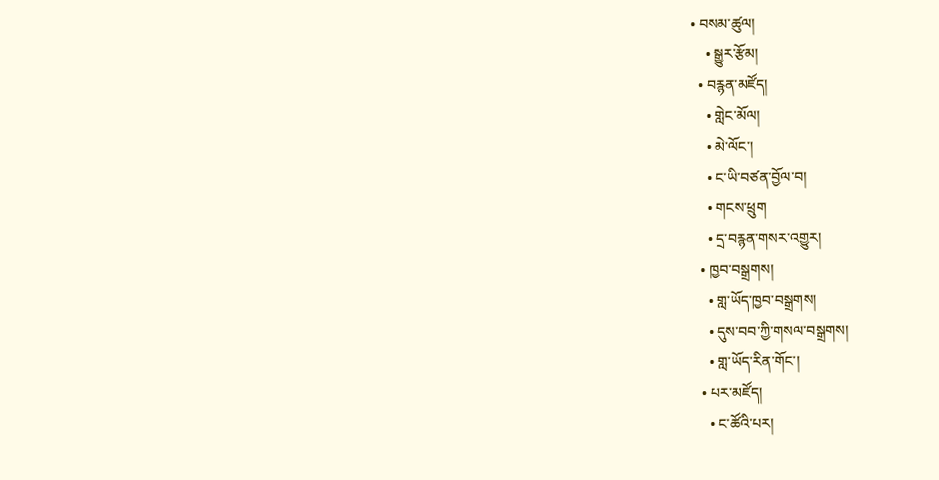• བསམ་ཚུལ།
    • སྒྱུར་རྩོམ།
  • བརྙན་མཛོད།
    • གླེང་མོལ།
    • མེ་ལོང་།
    • ང་ཡི་བཙན་བྱོལ་བ།
    • གངས་ཕྲུག
    • དྲ་བརྙན་གསར་འགྱུར།
  • ཁྱབ་བསྒྲགས།
    • གླ་ཡོད་ཁྱབ་བསྒྲགས།
    • དུས་བབ་ཀྱི་གསལ་བསྒྲགས།
    • གླ་ཡོད་རིན་གོང་།
  • པར་མཛོད།
    • ང་ཚོའི་པར།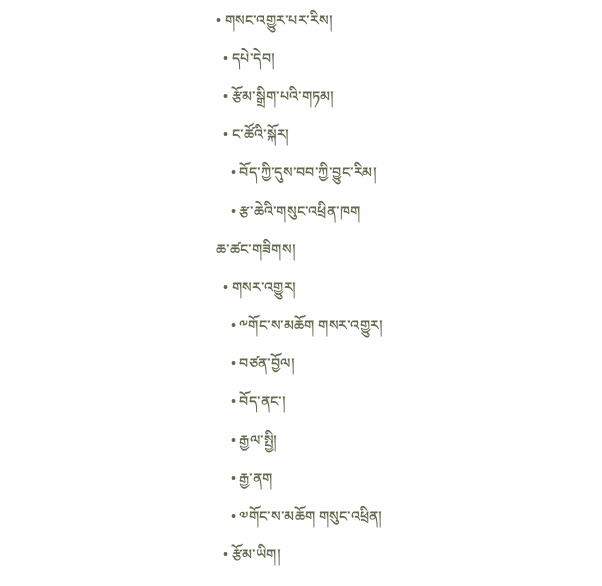• གསང་འགྱུར་པར་རིས།
  • དཔེ་དེབ།
  • རྩོམ་སྒྲིག་པའི་གཏམ།
  • ང་ཚོའི་སྐོར།
    • བོད་ཀྱི་དུས་བབ་ཀྱི་བྱུང་རིམ།
    • རྩ་ཆེའི་གསུང་འཕྲིན་ཁག
ཆ་ཚང་གཟིགས།
  • གསར་འགྱུར།
    • ༸གོང་ས་མཆོག གསར་འགྱུར།
    • བཙན་བྱོལ།
    • བོད་ནང་།
    • རྒྱལ་སྤྱི།
    • རྒྱ་ནག
    • ༧གོང་ས་མཆོག གསུང་འཕྲིན།
  • རྩོམ་ཡིག།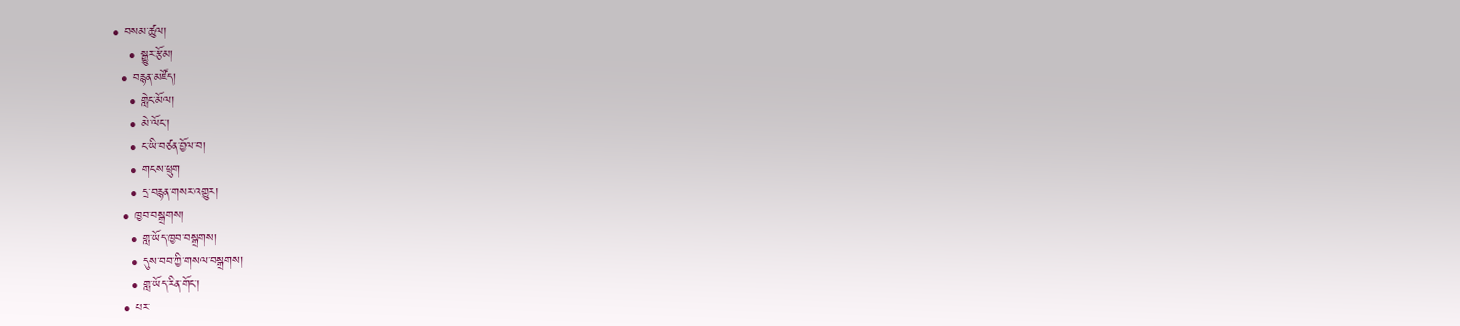• བསམ་ཚུལ།
    • སྒྱུར་རྩོམ།
  • བརྙན་མཛོད།
    • གླེང་མོལ།
    • མེ་ལོང་།
    • ང་ཡི་བཙན་བྱོལ་བ།
    • གངས་ཕྲུག
    • དྲ་བརྙན་གསར་འགྱུར།
  • ཁྱབ་བསྒྲགས།
    • གླ་ཡོད་ཁྱབ་བསྒྲགས།
    • དུས་བབ་ཀྱི་གསལ་བསྒྲགས།
    • གླ་ཡོད་རིན་གོང་།
  • པར་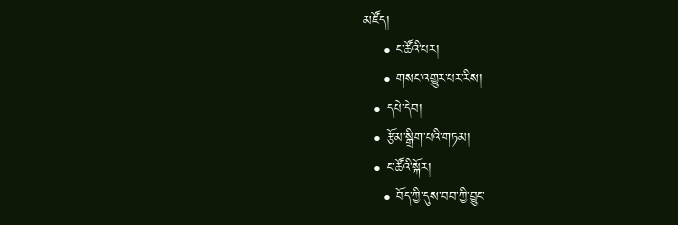མཛོད།
    • ང་ཚོའི་པར།
    • གསང་འགྱུར་པར་རིས།
  • དཔེ་དེབ།
  • རྩོམ་སྒྲིག་པའི་གཏམ།
  • ང་ཚོའི་སྐོར།
    • བོད་ཀྱི་དུས་བབ་ཀྱི་བྱུང་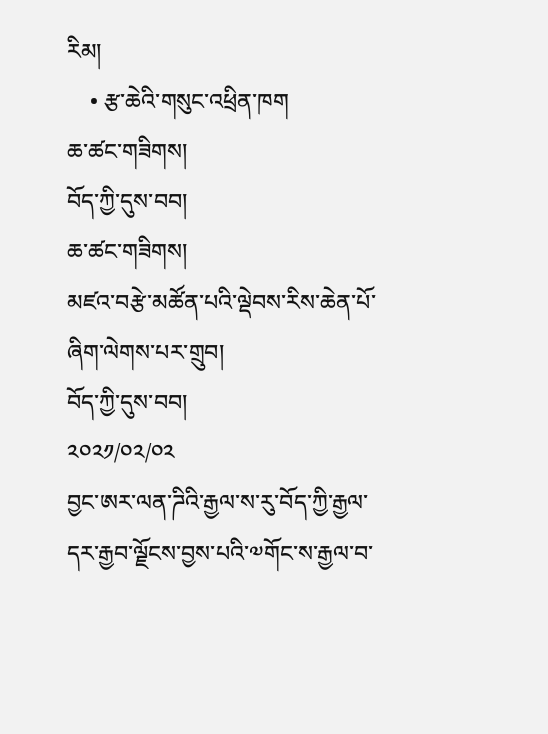རིམ།
    • རྩ་ཆེའི་གསུང་འཕྲིན་ཁག
ཆ་ཚང་གཟིགས།
བོད་ཀྱི་དུས་བབ།
ཆ་ཚང་གཟིགས།
མཛའ་བརྩེ་མཚོན་པའི་ལྡེབས་རིས་ཆེན་པོ་ཞིག་ལེགས་པར་གྲུབ།
བོད་ཀྱི་དུས་བབ།
༢༠༢༡/༠༢/༠༢
བྱང་ཨར་ལན་ཌིའི་རྒྱལ་ས་རུ་བོད་ཀྱི་རྒྱལ་དར་རྒྱབ་ལྗོངས་བྱས་པའི་༧གོང་ས་རྒྱལ་བ་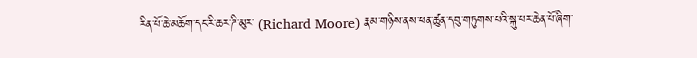རིན་པོ་ཆེ་མཆོག་དང་རི་ཆར་ཌི་མུར་ (Richard Moore) རྣམ་གཉིས་ནས་ཕན་ཚུན་དབུ་གཏུགས་པའི་སྐུ་པར་ཆེན་པོ་ཞིག་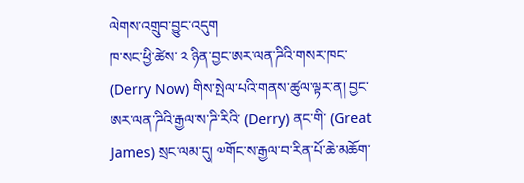ལེགས་འགྲུབ་བྱུང་འདུག
ཁ་སང་ཕྱི་ཚེས་ ༢ ཉིན་བྱང་ཨར་ལན་ཌིའི་གསར་ཁང་ (Derry Now) གིས་སྤེལ་པའི་གནས་ཚུལ་ལྟར་ན། བྱང་ཨར་ལན་ཌིའི་རྒྱལ་ས་ཌི་རིའི་ (Derry) ནང་གི་ (Great James) སྲང་ལམ་དུ། ༧གོང་ས་རྒྱལ་བ་རིན་པོ་ཆེ་མཆོག་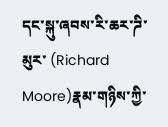དང་སྐུ་ཞབས་རི་ཆར་ཌི་མུར་ (Richard Moore)རྣམ་གཉིས་ཀྱི་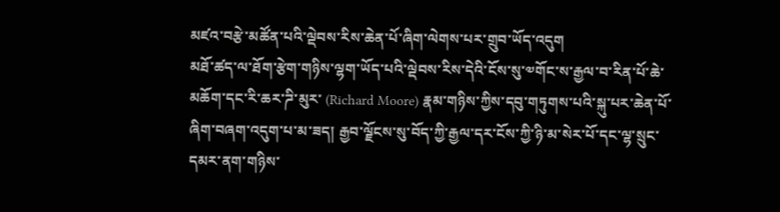མཛའ་བརྩེ་མཚོན་པའི་ལྡེབས་རིས་ཆེན་པོ་ཞིག་ལེགས་པར་གྲུབ་ཡོད་འདུག
མཐོ་ཚད་ལ་ཐོག་རྩེག་གཉིས་ལྷག་ཡོད་པའི་ལྡེབས་རིས་དེའི་ངོས་སུ་༧གོང་ས་རྒྱལ་བ་རིན་པོ་ཆེ་མཆོག་དང་རི་ཆར་ཌི་མུར་ (Richard Moore) རྣམ་གཉིས་ཀྱིས་དབུ་གཏུགས་པའི་སྐུ་པར་ཆེན་པོ་ཞིག་བཞག་འདུག་པ་མ་ཟད། རྒྱབ་ལྗོངས་སུ་བོད་ཀྱི་རྒྱལ་དར་ངོས་ཀྱི་ཉི་མ་སེར་པོ་དང་ལྷ་སྲུང་དམར་ནག་གཉིས་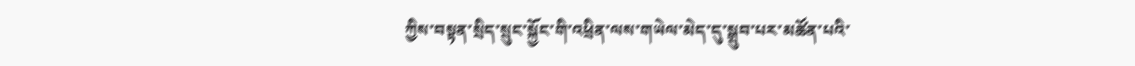ཀྱིས་བསྟན་སྲིད་སྲུང་སྐྱོང་གི་འཕྲིན་ལས་གཡེལ་མེད་དུ་སྒྲུབ་པར་མཚོན་པའི་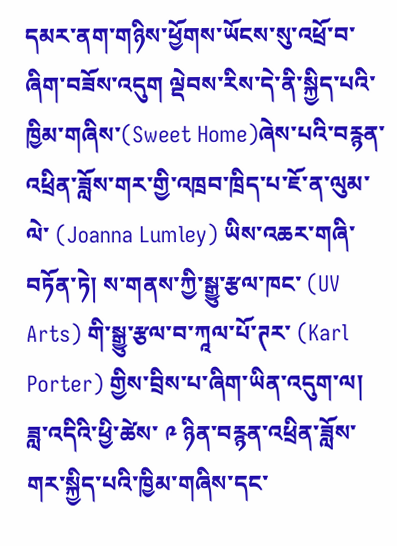དམར་ནག་གཉིས་ཕྱོགས་ཡོངས་སུ་འཕྲོ་བ་ཞིག་བཟོས་འདུག ལྡེབས་རིས་དེ་ནི་སྐྱིད་པའི་ཁྱིམ་གཞིས་(Sweet Home)ཞེས་པའི་བརྙན་འཕྲིན་ཟློས་གར་གྱི་འཁྲབ་ཁྲིད་པ་ཇོ་ན་ལུམ་ལེ་ (Joanna Lumley) ཡིས་འཆར་གཞི་བཏོན་ཏེ། ས་གནས་ཀྱི་སྒྱུ་རྩལ་ཁང་ (UV Arts) གི་སྒྱུ་རྩལ་བ་ཀཱལ་པོ་ཊར་ (Karl Porter) གྱིས་བྲིས་པ་ཞིག་ཡིན་འདུག་ལ། ཟླ་འདིའི་ཕྱི་ཚེས་ ༩ ཉིན་བརྙན་འཕྲིན་ཟློས་གར་སྐྱིད་པའི་ཁྱིམ་གཞིས་དང་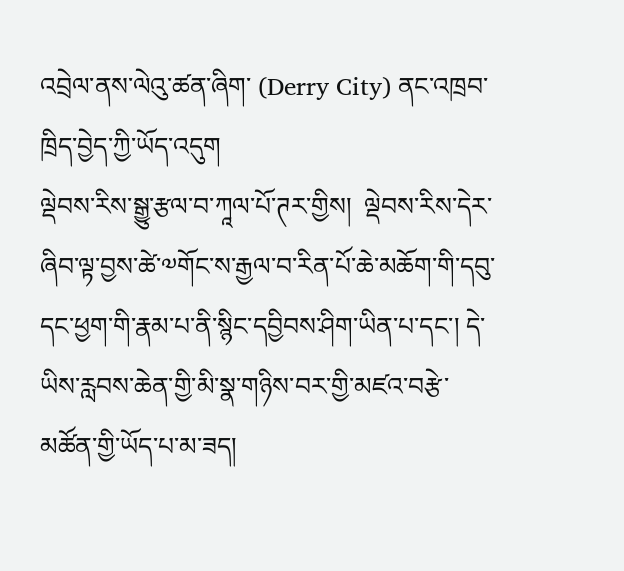འབྲེལ་ནས་ལེའུ་ཚན་ཞིག་ (Derry City) ནང་འཁྲབ་ཁྲིད་བྱེད་ཀྱི་ཡོད་འདུག
ལྡེབས་རིས་སྒྱུ་རྩལ་བ་ཀཱལ་པོ་ཊར་གྱིས།  ལྡེབས་རིས་དེར་ཞིབ་ལྟ་བྱས་ཚེ་༧གོང་ས་རྒྱལ་བ་རིན་པོ་ཆེ་མཆོག་གི་དབུ་དང་ཕྱག་གི་རྣམ་པ་ནི་སྙིང་དབྱིབས་ཤིག་ཡིན་པ་དང་། དེ་ཡིས་རླབས་ཆེན་གྱི་མི་སྣ་གཉིས་བར་གྱི་མཛའ་བརྩེ་མཚོན་གྱི་ཡོད་པ་མ་ཟད།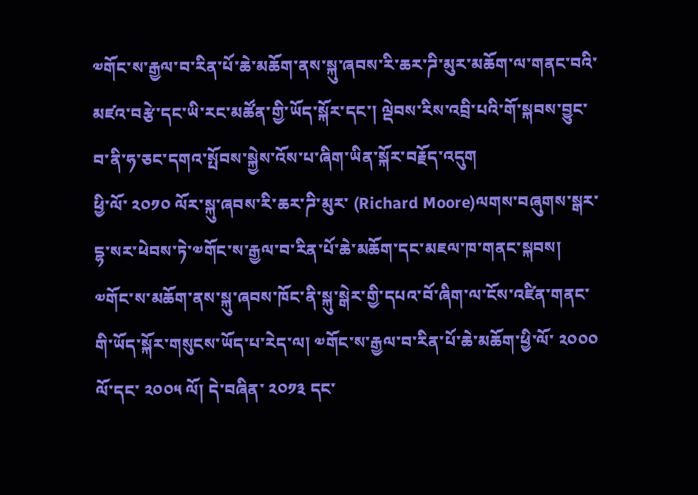༧གོང་ས་རྒྱལ་བ་རིན་པོ་ཆེ་མཆོག་ནས་སྐུ་ཞབས་རི་ཆར་ཌི་མུར་མཆོག་ལ་གནང་བའི་མཛའ་བརྩེ་དང་ཡི་རང་མཚོན་གྱི་ཡོད་སྐོར་དང་། ལྡེབས་རིས་འབྲི་པའི་གོ་སྐབས་བྱུང་བ་ནི་ཧ་ཅང་དགའ་སྤོབས་སྐྱེས་འོས་པ་ཞིག་ཡིན་སྐོར་བརྗོད་འདུག
ཕྱི་ལོ་ ༢༠༡༠ ལོར་སྐུ་ཞབས་རི་ཆར་ཌི་མུར་ (Richard Moore)ལགས་བཞུགས་སྒར་དྷ་སར་ཕེབས་ཏེ་༧གོང་ས་རྒྱལ་བ་རིན་པོ་ཆེ་མཆོག་དང་མཇལ་ཁ་གནང་སྐབས། ༧གོང་ས་མཆོག་ནས་སྐུ་ཞབས་ཁོང་ནི་སྐུ་སྒེར་གྱི་དཔའ་བོ་ཞིག་ལ་ངོས་འཛིན་གནང་གི་ཡོད་སྐོར་གསུངས་ཡོད་པ་རེད་ལ། ༧གོང་ས་རྒྱལ་བ་རིན་པོ་ཆེ་མཆོག་ཕྱི་ལོ་ ༢༠༠༠ ལོ་དང་ ༢༠༠༥ ལོ། དེ་བཞིན་ ༢༠༡༣ དང་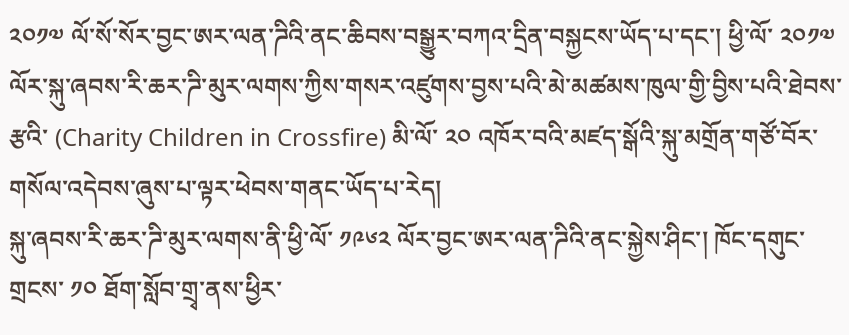༢༠༡༧ ལོ་སོ་སོར་བྱང་ཨར་ལན་ཌིའི་ནང་ཆིབས་བསྒྱུར་བཀའ་དྲིན་བསྐྱངས་ཡོད་པ་དང་། ཕྱི་ལོ་ ༢༠༡༧ ལོར་སྐུ་ཞབས་རི་ཆར་ཌི་མུར་ལགས་ཀྱིས་གསར་འཛུགས་བྱས་པའི་མེ་མཚམས་ཁུལ་གྱི་བྱིས་པའི་ཐེབས་རྩའི་ (Charity Children in Crossfire) མི་ལོ་ ༢༠ འཁོར་བའི་མཛད་སྒོའི་སྐུ་མགྲོན་གཙོ་བོར་གསོལ་འདེབས་ཞུས་པ་ལྟར་ཕེབས་གནང་ཡོད་པ་རེད།
སྐུ་ཞབས་རི་ཆར་ཌི་མུར་ལགས་ནི་ཕྱི་ལོ་ ༡༩༦༢ ལོར་བྱང་ཨར་ལན་ཌིའི་ནང་སྐྱེས་ཤིང་། ཁོང་དགུང་གྲངས་ ༡༠ ཐོག་སློབ་གྲྭ་ནས་ཕྱིར་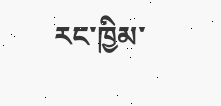རང་ཁྱིམ་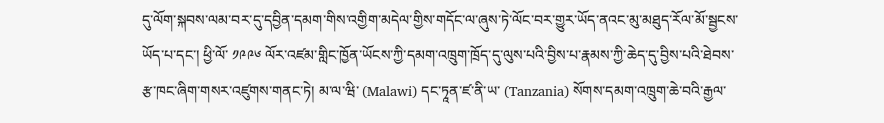དུ་ལོག་སྐབས་ལམ་བར་དུ་དབྱིན་དམག་གིས་འགྱིག་མདེལ་གྱིས་གདོང་ལ་ཞུས་ཏེ་ལོང་བར་གྱུར་ཡོད་ནའང་མུ་མཐུད་རོལ་མོ་སྦྱངས་ཡོད་པ་དང་། ཕྱི་ལོ་ ༡༩༩༦ ལོར་འཛམ་གླིང་ཁྱོན་ཡོངས་ཀྱི་དམག་འཁྲུག་ཁྲོད་དུ་ལུས་པའི་བྱིས་པ་རྣམས་ཀྱི་ཆེད་དུ་བྱིས་པའི་ཐེབས་རྩ་ཁང་ཞིག་གསར་འཛུགས་གནང་ཏེ། མ་ལ་ཝི་ (Malawi) དང་ཏཱན་ཛ་ནི་ཡ་ (Tanzania) སོགས་དམག་འཁྲུག་ཆེ་བའི་རྒྱལ་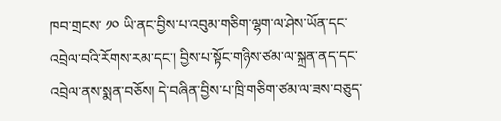ཁབ་གྲངས་ ༡༠ ཡི་ནང་བྱིས་པ་འབུམ་གཅིག་ལྷག་ལ་ཤེས་ཡོན་དང་འབྲེལ་བའི་རོགས་རམ་དང་། བྱིས་པ་སྟོང་གཉིས་ཙམ་ལ་སྐྲན་ནད་དང་འབྲེལ་ནས་སྨན་བཅོས། དེ་བཞིན་བྱིས་པ་ཁྲི་གཅིག་ཙམ་ལ་ཟས་བཅུད་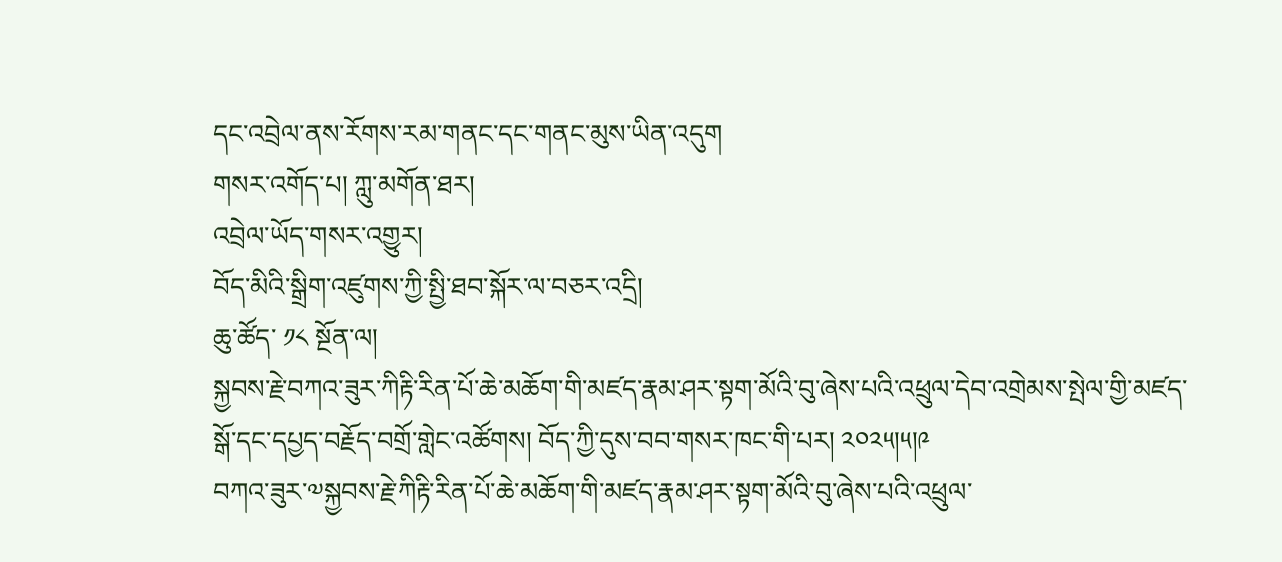དང་འབྲེལ་ནས་རོགས་རམ་གནང་དང་གནང་མུས་ཡིན་འདུག
གསར་འགོད་པ། ཀླུ་མགོན་ཐར།
འབྲེལ་ཡོད་གསར་འགྱུར།
བོད་མིའི་སྒྲིག་འཛུགས་ཀྱི་སྤྱི་ཐབ་སྐོར་ལ་བཅར་འདྲི།
ཆུ་ཚོད་ ༡༨ སྔོན་ལ།
སྐྱབས་རྗེ་བཀའ་ཟུར་ཀིརྟི་རིན་པོ་ཆེ་མཆོག་གི་མཛད་རྣམ་ཤར་སྟག་མོའི་བུ་ཞེས་པའི་འཕྲུལ་དེབ་འགྲེམས་སྤེལ་གྱི་མཛད་སྒོ་དང་དཔྱད་བརྗོད་བགྲོ་གླེང་འཚོགས། བོད་ཀྱི་དུས་བབ་གསར་ཁང་གི་པར། ༢༠༢༥།༥།༩
བཀའ་ཟུར་༧སྐྱབས་རྗེ་ཀིརྟི་རིན་པོ་ཆེ་མཆོག་གི་མཛད་རྣམ་ཤར་སྟག་མོའི་བུ་ཞེས་པའི་འཕྲུལ་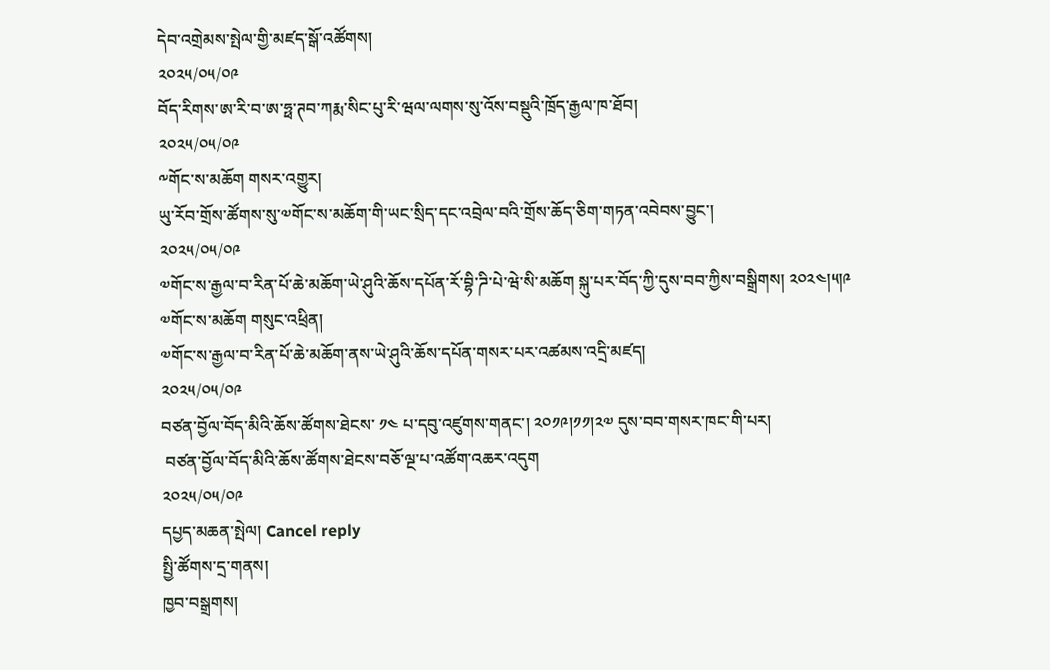དེབ་འགྲེམས་སྤེལ་གྱི་མཛད་སྒོ་འཚོགས།
༢༠༢༥/༠༥/༠༩
བོད་རིགས་ཨ་རི་བ་ཨ་ཧྥ་ཊབ་ཀརྨ་སིང་པུ་རི་ཝལ་ལགས་སུ་འོས་བསྡུའི་ཁྲོད་རྒྱལ་ཁ་ཐོབ།
༢༠༢༥/༠༥/༠༩
༸གོང་ས་མཆོག གསར་འགྱུར།
ཡུ་རོབ་གྲོས་ཚོགས་སུ་༧གོང་ས་མཆོག་གི་ཡང་སྲིད་དང་འབྲེལ་བའི་གྲོས་ཆོད་ཅིག་གཏན་འབེབས་བྱུང་།
༢༠༢༥/༠༥/༠༩
༧གོང་ས་རྒྱལ་བ་རིན་པོ་ཆེ་མཆོག་ཡེ་ཤུའི་ཆོས་དཔོན་རོ་བྷི་ཌི་པེ་ཝེ་སི་མཆོག སྐུ་པར་བོད་ཀྱི་དུས་བབ་ཀྱིས་བསྒྲིགས། ༢༠༢༤།༥།༩
༧གོང་ས་མཆོག གསུང་འཕྲིན།
༧གོང་ས་རྒྱལ་བ་རིན་པོ་ཆེ་མཆོག་ནས་ཡེ་ཤུའི་ཆོས་དཔོན་གསར་པར་འཚམས་འདྲི་མཛད།
༢༠༢༥/༠༥/༠༩
བཙན་བྱོལ་བོད་མིའི་ཆོས་ཚོགས་ཐེངས་ ༡༤ པ་དབུ་འཛུགས་གནང་། ༢༠༡༩།༡༡།༢༧ དུས་བབ་གསར་ཁང་གི་པར།
 བཙན་བྱོལ་བོད་མིའི་ཆོས་ཚོགས་ཐེངས་བཅོ་ལྔ་པ་འཚོག་འཆར་འདུག
༢༠༢༥/༠༥/༠༩
དཔྱད་མཆན་སྤེལ། Cancel reply
སྤྱི་ཚོགས་དྲ་གནས།
ཁྱབ་བསྒྲགས།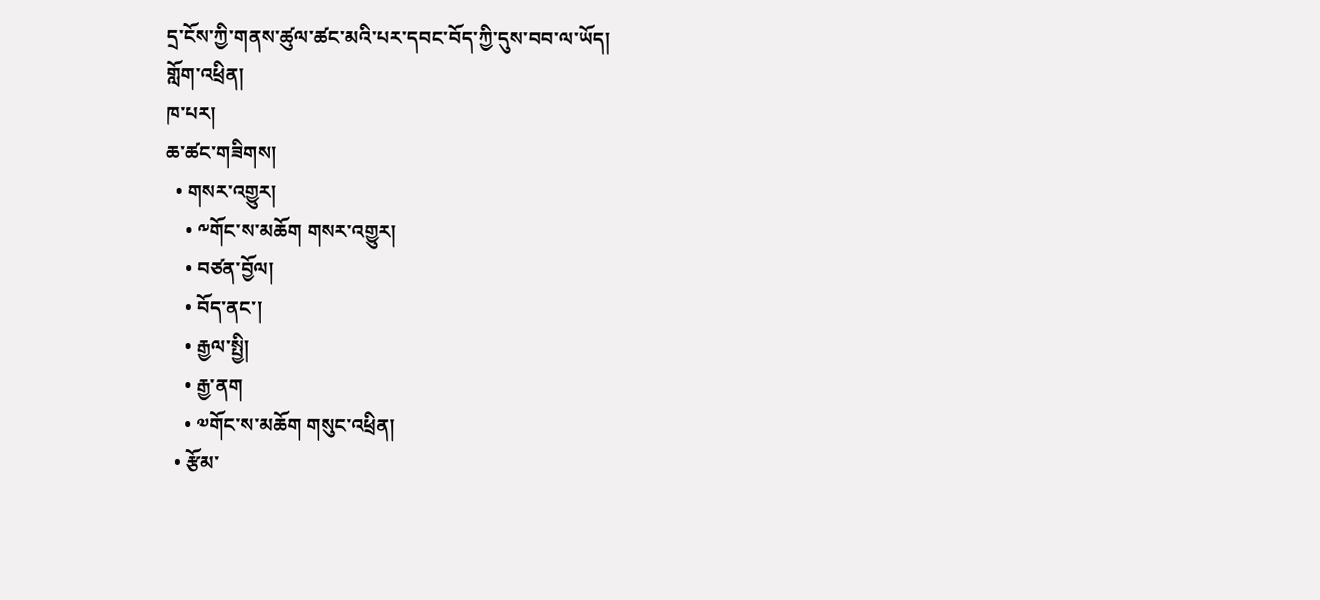དྲ་ངོས་ཀྱི་གནས་ཚུལ་ཚང་མའི་པར་དབང་བོད་ཀྱི་དུས་བབ་ལ་ཡོད།
གློག་འཕྲིན།
ཁ་པར།
ཆ་ཚང་གཟིགས།
  • གསར་འགྱུར།
    • ༸གོང་ས་མཆོག གསར་འགྱུར།
    • བཙན་བྱོལ།
    • བོད་ནང་།
    • རྒྱལ་སྤྱི།
    • རྒྱ་ནག
    • ༧གོང་ས་མཆོག གསུང་འཕྲིན།
  • རྩོམ་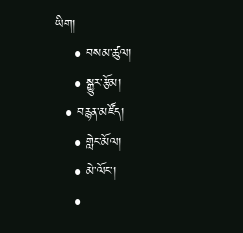ཡིག།
    • བསམ་ཚུལ།
    • སྒྱུར་རྩོམ།
  • བརྙན་མཛོད།
    • གླེང་མོལ།
    • མེ་ལོང་།
    •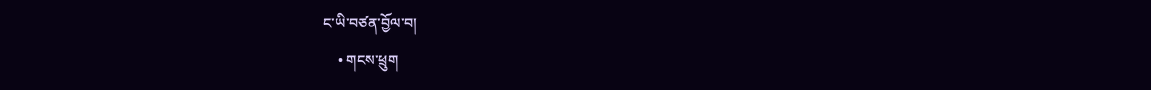ང་ཡི་བཙན་བྱོལ་བ།
    • གངས་ཕྲུག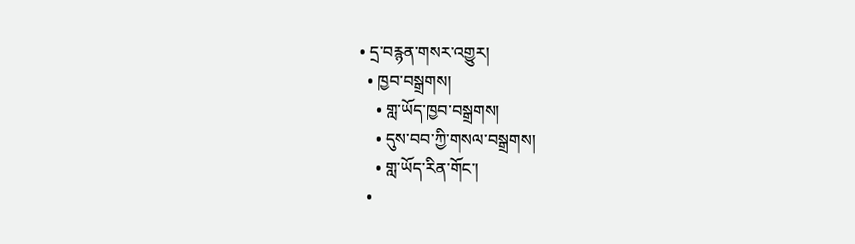• དྲ་བརྙན་གསར་འགྱུར།
  • ཁྱབ་བསྒྲགས།
    • གླ་ཡོད་ཁྱབ་བསྒྲགས།
    • དུས་བབ་ཀྱི་གསལ་བསྒྲགས།
    • གླ་ཡོད་རིན་གོང་།
  •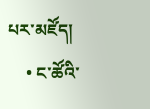པར་མཛོད།
    • ང་ཚོའི་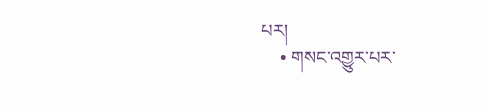པར།
    • གསང་འགྱུར་པར་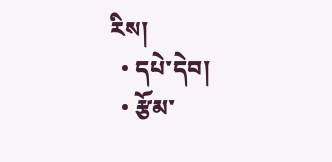རིས།
  • དཔེ་དེབ།
  • རྩོམ་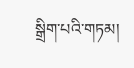སྒྲིག་པའི་གཏམ།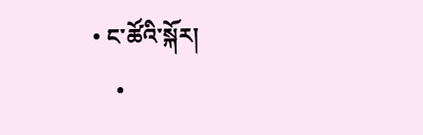• ང་ཚོའི་སྐོར།
    •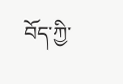བོད་ཀྱི་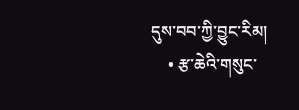དུས་བབ་ཀྱི་བྱུང་རིམ།
    • རྩ་ཆེའི་གསུང་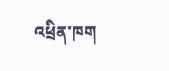འཕྲིན་ཁག